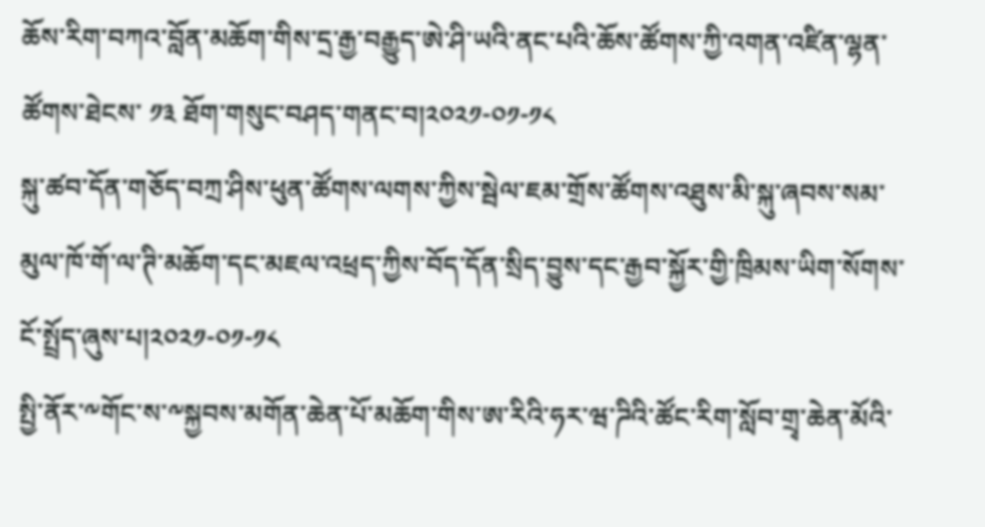ཆོས་རིག་བཀའ་བློན་མཆོག་གིས་དྲ་རྒྱ་བརྒྱུད་ཨེ་ཤི་ཡའི་ནང་པའི་ཆོས་ཚོགས་ཀྱི་འགན་འཛིན་ལྷན་ཚོགས་ཐེངས་ ༡༣ ཐོག་གསུང་བཤད་གནང་བ།༢༠༢༡-༠༡-༡༨
སྐུ་ཚབ་དོན་གཅོད་བཀྲ་ཤིས་ཕུན་ཚོགས་ལགས་ཀྱིས་སྦེལ་ཇམ་གྲོས་ཚོགས་འཐུས་མི་སྐུ་ཞབས་སམ་མུལ་ཁོ་གོ་ལ་ཊི་མཆོག་དང་མཇལ་འཕྲད་ཀྱིས་བོད་དོན་སྲིད་བྱུས་དང་རྒྱབ་སྐྱོར་གྱི་ཁྲིམས་ཡིག་སོགས་ངོ་སྤྲོད་ཞུས་པ།༢༠༢༡-༠༡-༡༨
སྤྱི་ནོར་༸གོང་ས་༸སྐྱབས་མགོན་ཆེན་པོ་མཆོག་གིས་ཨ་རིའི་ཧར་ཝ་ཌིའི་ཚོང་རིག་སློབ་གྲྭ་ཆེན་མོའི་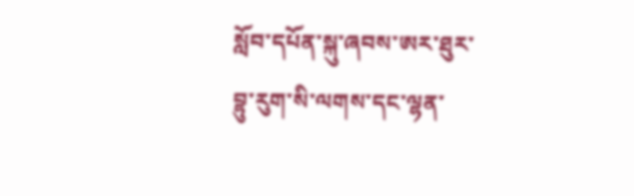སློབ་དཔོན་སྐུ་ཞབས་ཨར་ཐུར་བྷུ་རུག་སི་ལགས་དང་ལྷན་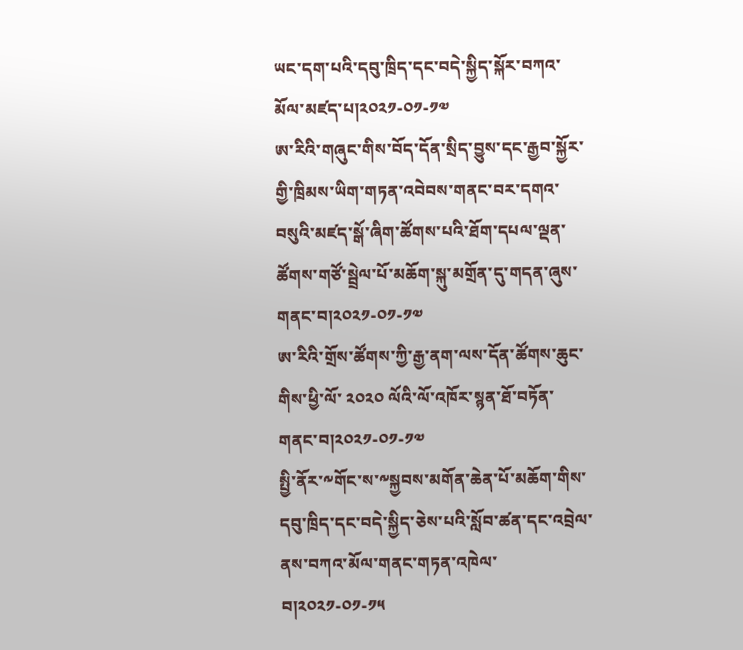ཡང་དག་པའི་དབུ་ཁྲིད་དང་བདེ་སྐྱིད་སྐོར་བཀའ་མོལ་མཛད་པ།༢༠༢༡-༠༡-༡༧
ཨ་རིའི་གཞུང་གིས་བོད་དོན་སྲིད་བྱུས་དང་རྒྱབ་སྐྱོར་གྱི་ཁྲིམས་ཡིག་གཏན་འབེབས་གནང་བར་དགའ་བསུའི་མཛད་སྒོ་ཞིག་ཚོགས་པའི་ཐོག་དཔལ་ལྡན་ཚོགས་གཙོ་སྦྲེལ་པོ་མཆོག་སྐུ་མགྲོན་དུ་གདན་ཞུས་གནང་བ།༢༠༢༡-༠༡-༡༧
ཨ་རིའི་གྲོས་ཚོགས་ཀྱི་རྒྱ་ནག་ལས་དོན་ཚོགས་ཆུང་གིས་ཕྱི་ལོ་ ༢༠༢༠ ལོའི་ལོ་འཁོར་སྙན་ཐོ་བཏོན་གནང་བ།༢༠༢༡-༠༡-༡༧
སྤྱི་ནོར་༸གོང་ས་༸སྐྱབས་མགོན་ཆེན་པོ་མཆོག་གིས་དབུ་ཁྲིད་དང་བདེ་སྐྱིད་ཅེས་པའི་སློབ་ཚན་དང་འབྲེལ་ནས་བཀའ་མོལ་གནང་གཏན་འཁེལ་བ།༢༠༢༡-༠༡-༡༥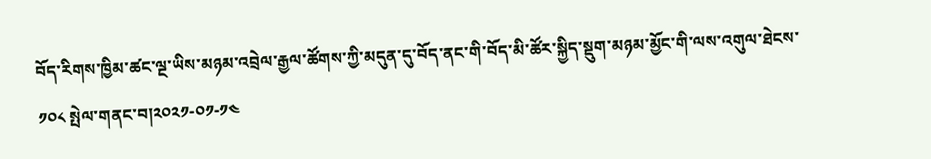བོད་རིགས་ཁྱིམ་ཚང་ལྔ་ཡིས་མཉམ་འབྲེལ་རྒྱལ་ཚོགས་ཀྱི་མདུན་དུ་བོད་ནང་གི་བོད་མི་ཚོར་སྐྱིད་སྡུག་མཉམ་མྱོང་གི་ལས་འགུལ་ཐེངས་ ༡༠༨ སྤེལ་གནང་བ།༢༠༢༡-༠༡-༡༤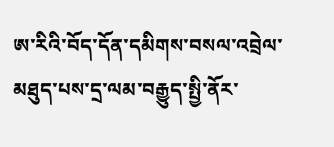ཨ་རིའི་བོད་དོན་དམིགས་བསལ་འབྲེལ་མཐུད་པས་དྲ་ལམ་བརྒྱུད་སྤྱི་ནོར་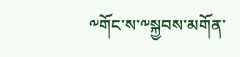༸གོང་ས་༸སྐྱབས་མགོན་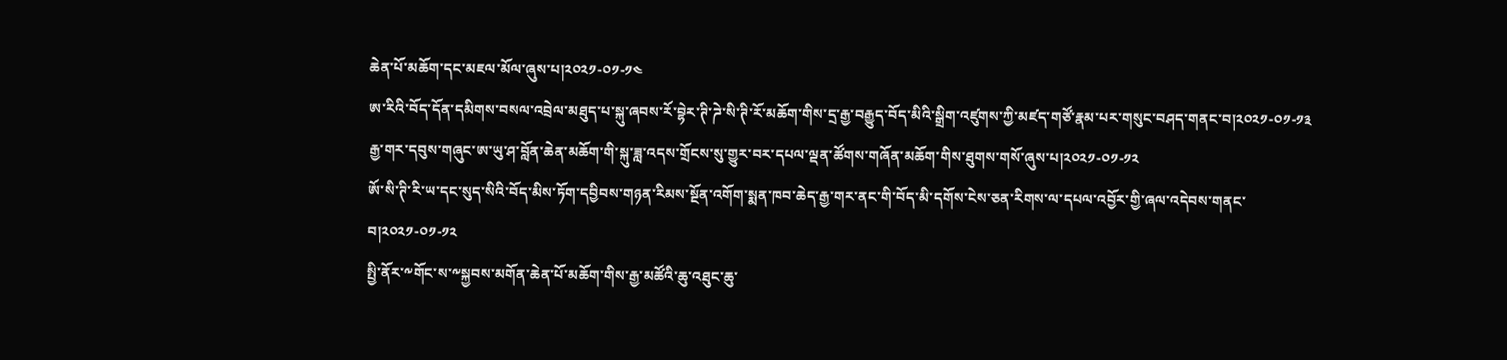ཆེན་པོ་མཆོག་དང་མཇལ་མོལ་ཞུས་པ།༢༠༢༡-༠༡-༡༤
ཨ་རིའི་བོད་དོན་དམིགས་བསལ་འབྲེལ་མཐུད་པ་སྐུ་ཞབས་རོ་བྷེར་ཊི་ཌེ་སི་ཊི་རོ་མཆོག་གིས་དྲ་རྒྱ་བརྒྱུད་བོད་མིའི་སྒྲིག་འཛུགས་ཀྱི་མཛད་གཙོ་རྣམ་པར་གསུང་བཤད་གནང་བ།༢༠༢༡-༠༡-༡༣
རྒྱ་གར་དབུས་གཞུང་ཨ་ཡུ་ཤ་བློན་ཆེན་མཆོག་གི་སྐུ་ཟླ་འདས་གྲོངས་སུ་གྱུར་བར་དཔལ་ལྡན་ཚོགས་གཞོན་མཆོག་གིས་ཐུགས་གསོ་ཞུས་པ།༢༠༢༡-༠༡-༡༢
ཨོ་སི་ཊི་རི་ཡ་དང་སུད་སིའི་བོད་མིས་ཏོག་དབྱིབས་གཉན་རིམས་སྔོན་འགོག་སྨན་ཁབ་ཆེད་རྒྱ་གར་ནང་གི་བོད་མི་དགོས་ངེས་ཅན་རིགས་ལ་དཔལ་འབྱོར་གྱི་ཞལ་འདེབས་གནང་བ།༢༠༢༡-༠༡-༡༢
སྤྱི་ནོར་༸གོང་ས་༸སྐྱབས་མགོན་ཆེན་པོ་མཆོག་གིས་རྒྱ་མཚོའི་ཆུ་འཐུང་ཆུ་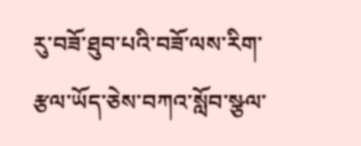རུ་བཟོ་ཐུབ་པའི་བཟོ་ལས་རིག་རྩལ་ཡོད་ཅེས་བཀའ་སློབ་སྩལ་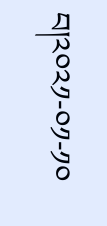བ།༢༠༢༡-༠༡-༡༠